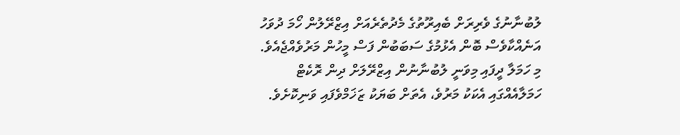ލުބުނާނުގެ ވެރިރަށް ބެއިރޫތުގެ މެދުތެރެއަށް އިޒްރޭލުން ހޯމަ ދުވަހު އަނެއްކާވެސް ބޮން އެޅުމުގެ ސަބަބުން ފަސް މީހުން މަރުވެއްޖެއެވެ.
މި ހަމަލާ ދީފައި މިވަނީ ލުބުނާނުން އިޒްރޭލަށް ދިން ރޮކެޓް ހަމަލާއެއްގައި އެކަކު މަރުވެ، އެތަށް ބަޔަކު ޒަޚަމްވެފައި ވަނިކޮށެވެ.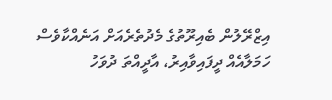އިޒްރޭލުން ބެއިރޫތުގެ މެދުތެރެއަށް އަނެއްކާވެސް ހަމަލާއެއް ދީފައިވާއިރު، އާދީއްތަ ދުވަހު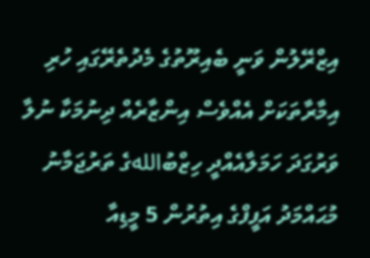އިޒްރޭލުން ވަނީ ބެއިރޫތުގެ މެދުތެރޭގައި ހުރި އިމާރާތަކަށް އެއްވެސް އިންޒާރެއް ދިނުމަކާ ނުލާ ވަރުގަދަ ހަމަލާއެއްދީ ހިޒްބުاللهގެ ތަރުޖަމާނު މުޙައްމަދު އަފީފްގެ އިތުރުން 5 މީޑިއާ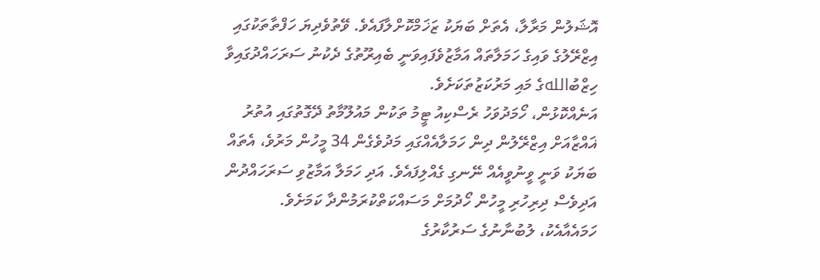އޮޝަލުން މަރާލާ، އެތަށް ބަޔަކު ޒަޚަމްކޮށްލާފައެވެ. ވޭތުވެދިޔަ ހަފްތާތަކުގައި އިޒްރޭލުގެ ވައިގެ ހަމަލާތައް އަމާޒުވެފައިވަނީ ބެއިރޫތުގެ ދެކުނު ސަރަހައްދުގައިވާ ހިޒްބުاللهގެ މައި މަރުކަޒުތަކަށެވެ.
އަނެއްކޮޅުން، ހޯމަދުވަހު ރެސްކިއު ޓީމު ތަކުން މައުލޫމާތު ދޭގޮތުގައި އުތުރު ޣައްޒާއަށް އިޒްރޭލުން ދިން ހަމަލާއެއްގައި މަދުވެގެން 34 މީހުން މަރުވެ، އެތައް ބަޔަކު ވަނީ ވީނުވީއެއް ނޭނގި ގެއްލިފައެވެ. އަދި ހަމަލާ އަމާޒުވި ސަރަހައްދުން އަދިވެސް ދިރިހުރި މީހުން ހޯދުމަށް މަސައްކަތްކުރަމުންދާ ކަމަށެވެ.
ހަމައެއާއެކު، ލުބުނާނުގެ ސަރުކާރުގެ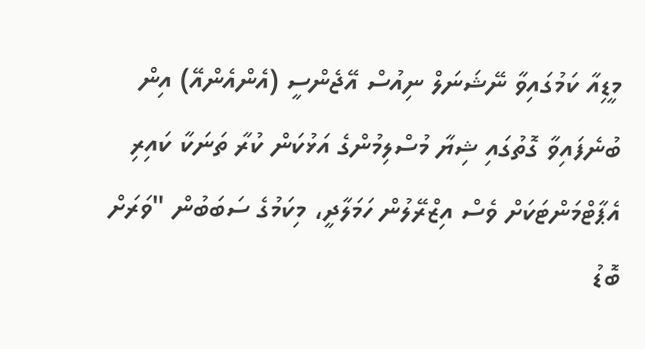މީޑިއާ ކަމުގައިވާ ނޭޝަނަލް ނިއުސް އޭޖެންސީ (އެންއެންއޭ) އިން ބުނެފައިވާ ގޮތުގައި ޝިޔާ މުސްލިމުންގެ އަޅުކަން ކުރާ ތަނަކާ ކައިރި އެޕާޓްމަންޓަކަށް ވެސް އިޒްރޭލުން ހަމަލާދީ، މިކަމުގެ ސަބަބުން "ވަރަށް ބޮޑު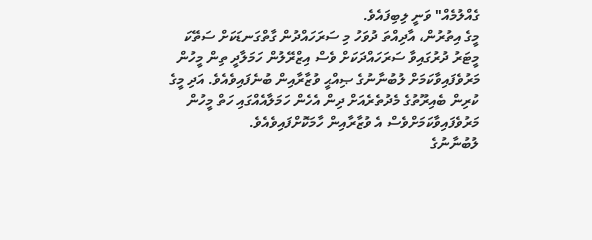ގެއްލުމެއް" ވަނީ ލިބިފައެވެ.
މީގެ އިތުރުން، އާދިއްތަ ދުވަހު މި ސަރަހައްދުން ގާތްގަނޑަކަށް ސަތޭކަ މީޓަރު ދުރުގައިވާ ސަރަހައްދަކަށް ވެސް އިޒްރޭލުން ހަމަލާދީ ތިން މީހުން މަރުވެފައިވާކަމަށް ލުބުނާނުގެ ޞިއްޙީ ވުޒާރާއިން ބުނެފައިވެއެވެ. އަދި މީގެ ކުރިން ބެއިރޫތުގެ މެދުތެރެއަށް ދިން އެހެން ހަމަލާއެއްގައި ހަތް މީހުން މަރުވެފައިވާކަމަށްވެސް އެ ވުޒާރާއިން ހާމަކޮށްފައިވެއެވެ.
ލުބުނާނުގެ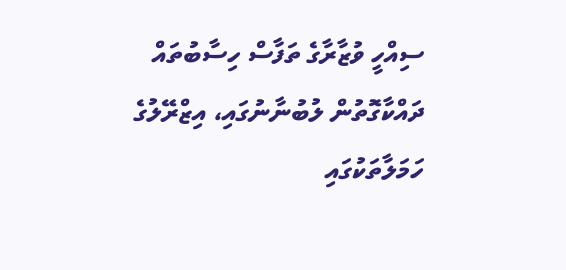ސިއްހީ ވުޒާރާގެ ތަފާސް ހިސާބުތައް ދައްކާގޮތުން ލުބުނާނުގައި، އިޒްރޭލުގެ ހަމަލާތަކުގައި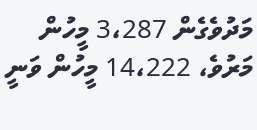މަދުވެގެން 3،287 މީހުން މަރުވެ، 14،222 މީހުން ވަނީ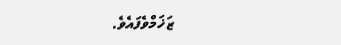ޒަޚަމްވެފައެވެ.